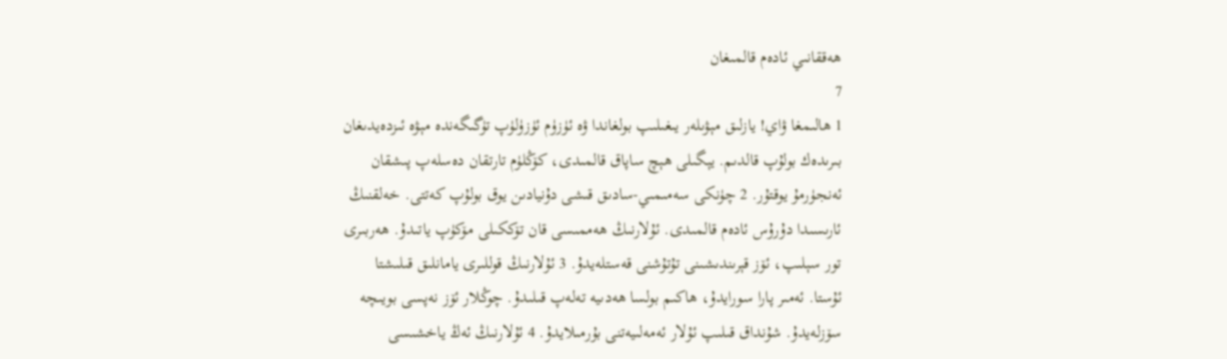ھەققانىي ئادەم قالمىغان
7
1 ھالىمغا ۋاي! يازلىق مېۋىلەر يىغىلىپ بولغاندا ۋە ئۈزۈم ئۈزۈلۈپ تۈگىگەندە مېۋە ئىزدەيدىغان بىرىدەك بولۇپ قالدىم. يېگىلى ھېچ ساپاق قالمىدى، كۆڭلۈم تارتقان دەسلەپ پىشقان ئەنجۈرمۇ يوقتۇر. 2 چۈنكى سەمىمىي-سادىق قىشى دۇنيادىن يوق بولۇپ كەتتى. خەلقنىڭ ئارىسىدا دۇرۇس ئادەم قالمىدى. ئۇلارنىڭ ھەممىسى قان تۆككىلى مۆكۈپ ياتىدۇ. ھەربىرى تور سېلىپ، ئۆز قېرىندىشىنى تۇتۇشنى قەستلەيدۇ. 3 ئۇلارنىڭ قوللىرى يامانلىق قىلىشتا ئۇستا. ئەمىر پارا سورايدۇ، ھاكىم بولسا ھەدىيە تەلەپ قىلىدۇ. چوڭلار ئۆز نەپسى بويىچە سۆزلەيدۇ. شۇنداق قىلىپ ئۇلار ئەمەلىيەتنى بۇرمىلايدۇ. 4 ئۇلارنىڭ ئەڭ ياخشىسى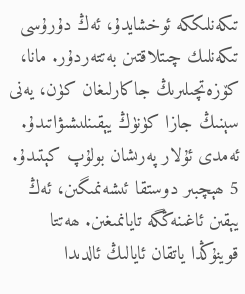تىكەنلىككە ئوخشايدۇ، ئەڭ دۇرۇسى تىكەنلىك چىتلاقتىن بەتتەردۇر. مانا، كۆزەتچىلىرىڭ جاكارلىغان كۈن، يەنى سېنىڭ جازا كۈنۈڭ يېقىنلىشىۋاتىدۇ. ئەمدى ئۇلار پەرىشان بولۇپ كېتىدۇ.
5 ھېچبىر دوستقا ئىشەنمىگىن، ئەڭ يېقىن ئاغىنەڭگە تايانمىغىن. ھەتتا قوينۇڭدا ياتقان ئايالىڭ ئالدىدا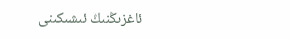ئاغزىڭنىڭ ئىشىكىنى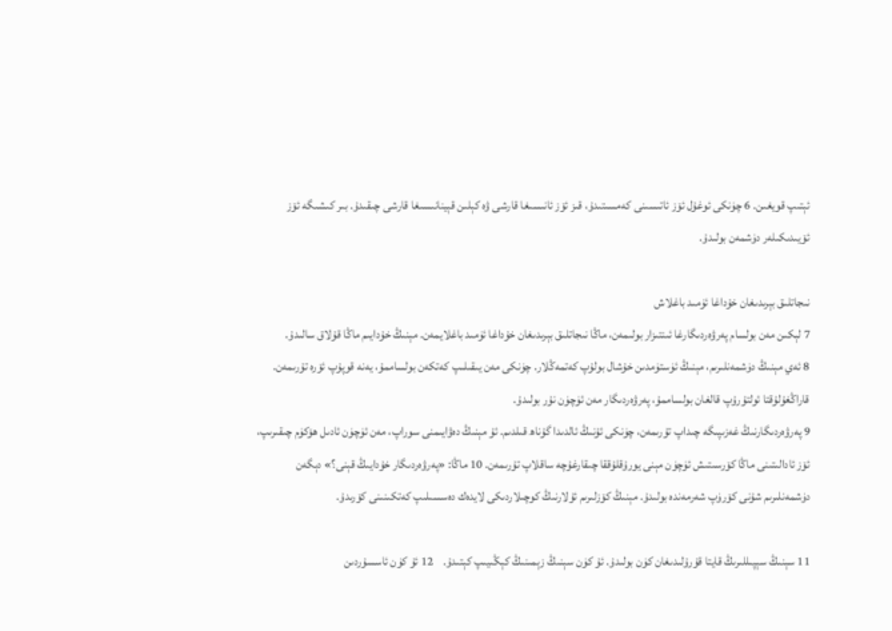ئېتىپ قويغىن. 6 چۈنكى ئوغۇل ئۆز ئاتىسىنى كەمسىتىدۇ، قىز ئۆز ئانىسىغا قارشى ۋە كېلىن قېينانىسىغا قارشى چىقىدۇ. بىر كىشىگە ئۆز ئۆيىدىكىلەر دۈشمەن بولىدۇ.

نىجاتلىق بېرىدىغان خۇداغا ئۈمىد باغلاش
7 لېكىن مەن بولسام پەرۋەردىگارغا ئىنتىزار بولىمەن، ماڭا نىجاتلىق بېرىدىغان خۇداغا ئۈمىد باغلايمەن. مېنىڭ خۇدايىم ماڭا قۇلاق سالىدۇ.
8 ئەي مېنىڭ دۈشمەنلىرىم، مېنىڭ ئۈستۈمدىن خۇشال بولۇپ كەتمەڭلار. چۈنكى مەن يىقىلىپ كەتكەن بولساممۇ، يەنە قوپۇپ ئۆرە تۇرىمەن. قاراڭغۇلۇقتا ئولتۇرۇپ قالغان بولساممۇ، پەرۋەردىگار مەن ئۈچۈن نۇر بولىدۇ.
9 پەرۋەردىگارنىڭ غەزىپىگە چىداپ تۇرىمەن، چۈنكى ئۇنىڭ ئالدىدا گۇناھ قىلدىم. ئۇ مېنىڭ دەۋايىمنى سوراپ، مەن ئۈچۈن ئادىل ھۆكۈم چىقىرىپ، ئۆز ئادالىتىنى ماڭا كۆرسىتىش ئۈچۈن مېنى يورۇقلۇققا چىقارغۇچە ساقلاپ تۇرىمەن. 10 ماڭا: «پەرۋەردىگار خۇدايىڭ قېنى؟» دېگەن دۈشمەنلىرىم شۇنى كۆرۈپ شەرمەندە بولىدۇ. مېنىڭ كۆزلىرىم ئۇلارنىڭ كوچىلاردىكى لايدەك دەسسىلىپ كەتكىنىنى كۆرىدۇ.

11 سېنىڭ سېپىللىرىڭ قايتا قۇرۇلىدىغان كۈن بولىدۇ. ئۇ كۈن سېنىڭ زېمىنىڭ كېڭىيىپ كېتىدۇ.    12 ئۇ كۈن ئاسسۇردىن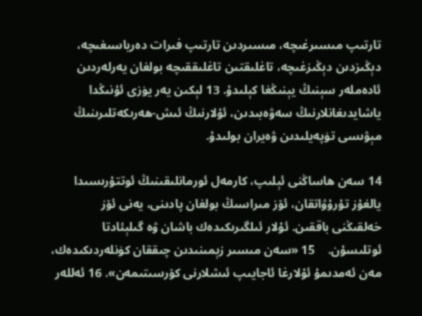تارتىپ مىسىرغىچە، مىسىردىن تارتىپ فىرات دەرياسىغىچە، دېڭىزدىن دېڭىزغىچە، تاغلىقتىن تاغلىققىچە بولغان يەرلەردىن ئادەملەر سېنىڭ يېنىڭغا كېلىدۇ. 13 لېكىن يەر يۈزى ئۇنىڭدا ياشايدىغانلارنىڭ سەۋەبىدىن، ئۇلارنىڭ ئىش-ھەرىكەتلىرىنىڭ مېۋىسى تۈپەيلىدىن ۋەيران بولىدۇ.

14 سەن ھاساڭنى ئېلىپ، كارمەل ئورمانلىقىنىڭ ئوتتۇرىسىدا يالغۇز تۇرۇۋاتقان، ئۆز مىراسىڭ بولغان پادىنى، يەنى ئۆز خەلقىڭنى باققىن. ئۇلار ئىلگىرىكىدەك باشان ۋە گىلېئادتا ئوتلىسۇن.    15 «سەن مىسىر زېمىنىدىن چىققان كۈنلەردىكىدەك، مەن ئەمدىمۇ ئۇلارغا ئاجايىپ ئىشلارنى كۆرسىتىمەن». 16 ئەللەر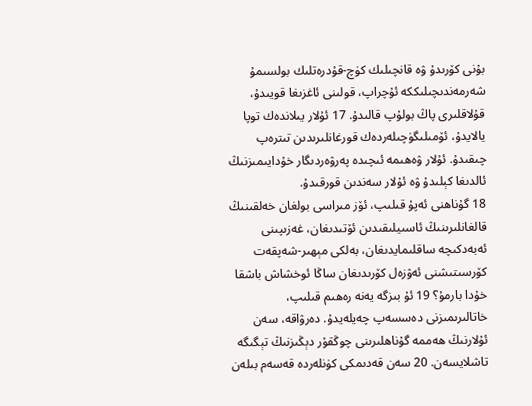بۇنى كۆرىدۇ ۋە قانچىلىك كۈچ-قۇدرەتلىك بولسىمۇ شەرمەندىچىلىككە ئۇچراپ، قولىنى ئاغزىغا قويىدۇ، قۇلاقلىرى پاڭ بولۇپ قالىدۇ. 17 ئۇلار يىلاندەك توپا يالايدۇ، ئۆمىلىگۈچىلەردەك قورغانلىرىدىن تىترەپ چىقىدۇ. ئۇلار ۋەھىمە ئىچىدە پەرۋەردىگار خۇدايىمىزنىڭ ئالدىغا كېلىدۇ ۋە ئۇلار سەندىن قورقىدۇ.
18 گۇناھنى ئەپۇ قىلىپ، ئۆز مىراسى بولغان خەلقىنىڭ قالغانلىرىنىڭ ئاسىيلىقىدىن ئۆتىدىغان، غەزىپىنى ئەبەدكىچە ساقلىمايدىغان، بەلكى مېھىر-شەپقەت كۆرسىتىشنى ئەۋزەل كۆرىدىغان ساڭا ئوخشاش باشقا خۇدا بارمۇ؟ 19 ئۇ بىزگە يەنە رەھىم قىلىپ، خاتالىرىمىزنى دەسسەپ چەيلەيدۇ. دەرۋاقە، سەن ئۇلارنىڭ ھەممە گۇناھلىرىنى چوڭقۇر دېڭىزنىڭ تېگىگە تاشلايسەن. 20 سەن قەدىمكى كۈنلەردە قەسەم بىلەن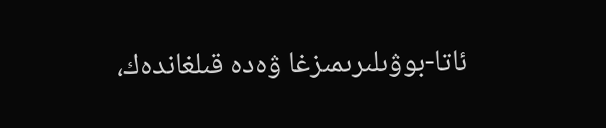ئاتا-بوۋىلىرىمىزغا ۋەدە قىلغاندەك،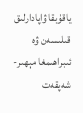ياقۇبقا ۋاپادارلىق قىلىسەن ۋە ئىبراھىمغا مېھىر-شەپقەت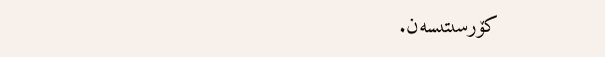كۆرسىتىسەن.